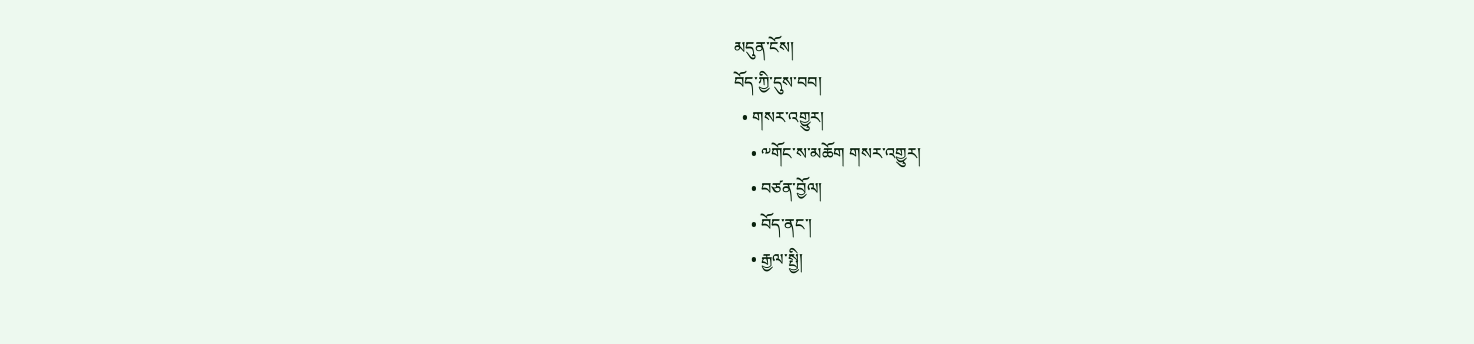མདུན་ངོས།
བོད་ཀྱི་དུས་བབ།
  • གསར་འགྱུར།
    • ༸གོང་ས་མཆོག གསར་འགྱུར།
    • བཙན་བྱོལ།
    • བོད་ནང་།
    • རྒྱལ་སྤྱི།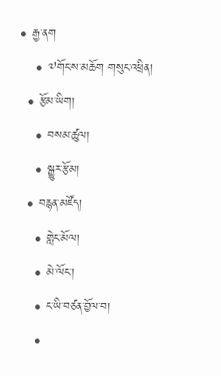• རྒྱ་ནག
    • ༧གོང་ས་མཆོག གསུང་འཕྲིན།
  • རྩོམ་ཡིག།
    • བསམ་ཚུལ།
    • སྒྱུར་རྩོམ།
  • བརྙན་མཛོད།
    • གླེང་མོལ།
    • མེ་ལོང་།
    • ང་ཡི་བཙན་བྱོལ་བ།
    •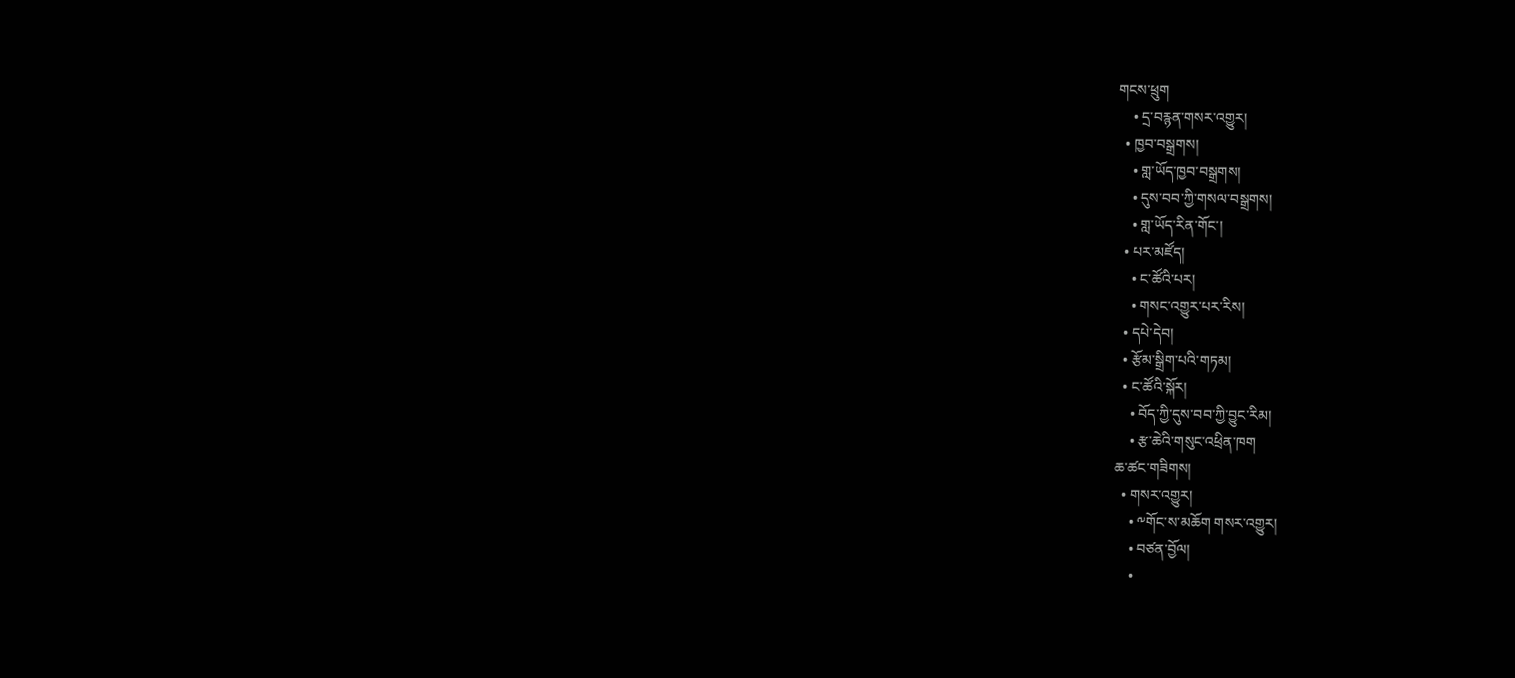གངས་ཕྲུག
    • དྲ་བརྙན་གསར་འགྱུར།
  • ཁྱབ་བསྒྲགས།
    • གླ་ཡོད་ཁྱབ་བསྒྲགས།
    • དུས་བབ་ཀྱི་གསལ་བསྒྲགས།
    • གླ་ཡོད་རིན་གོང་།
  • པར་མཛོད།
    • ང་ཚོའི་པར།
    • གསང་འགྱུར་པར་རིས།
  • དཔེ་དེབ།
  • རྩོམ་སྒྲིག་པའི་གཏམ།
  • ང་ཚོའི་སྐོར།
    • བོད་ཀྱི་དུས་བབ་ཀྱི་བྱུང་རིམ།
    • རྩ་ཆེའི་གསུང་འཕྲིན་ཁག
ཆ་ཚང་གཟིགས།
  • གསར་འགྱུར།
    • ༸གོང་ས་མཆོག གསར་འགྱུར།
    • བཙན་བྱོལ།
    •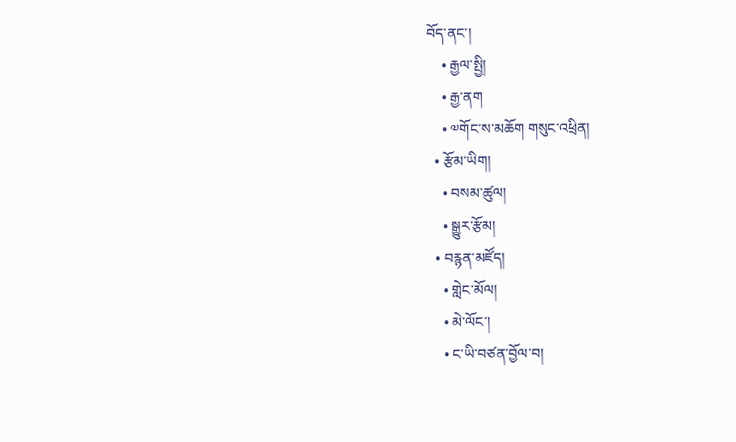བོད་ནང་།
    • རྒྱལ་སྤྱི།
    • རྒྱ་ནག
    • ༧གོང་ས་མཆོག གསུང་འཕྲིན།
  • རྩོམ་ཡིག།
    • བསམ་ཚུལ།
    • སྒྱུར་རྩོམ།
  • བརྙན་མཛོད།
    • གླེང་མོལ།
    • མེ་ལོང་།
    • ང་ཡི་བཙན་བྱོལ་བ།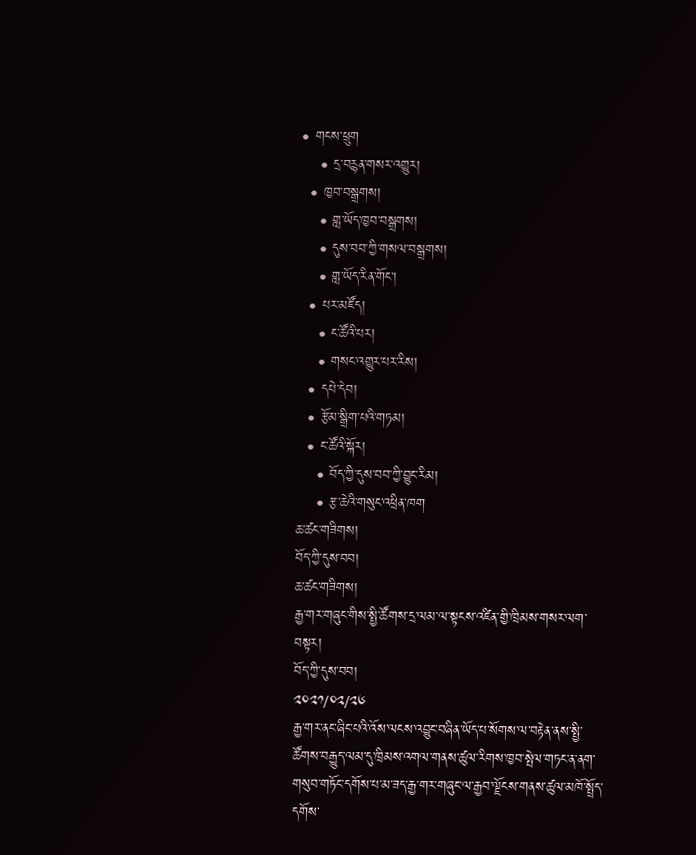• གངས་ཕྲུག
    • དྲ་བརྙན་གསར་འགྱུར།
  • ཁྱབ་བསྒྲགས།
    • གླ་ཡོད་ཁྱབ་བསྒྲགས།
    • དུས་བབ་ཀྱི་གསལ་བསྒྲགས།
    • གླ་ཡོད་རིན་གོང་།
  • པར་མཛོད།
    • ང་ཚོའི་པར།
    • གསང་འགྱུར་པར་རིས།
  • དཔེ་དེབ།
  • རྩོམ་སྒྲིག་པའི་གཏམ།
  • ང་ཚོའི་སྐོར།
    • བོད་ཀྱི་དུས་བབ་ཀྱི་བྱུང་རིམ།
    • རྩ་ཆེའི་གསུང་འཕྲིན་ཁག
ཆ་ཚང་གཟིགས།
བོད་ཀྱི་དུས་བབ།
ཆ་ཚང་གཟིགས།
རྒྱ་གར་གཞུང་གིས་སྤྱི་ཚོགས་དྲ་ལམ་ལ་སྟངས་འཛིན་གྱི་ཁྲིམས་གསར་ལག་བསྟར།
བོད་ཀྱི་དུས་བབ།
༢༠༢༡/༠༢/༢༦
རྒྱ་གར་ནང་ཞིང་པའི་འོས་ལངས་འབྱུང་བཞིན་ཡོད་པ་སོགས་ལ་བརྟེན་ནས་སྤྱི་ཚོགས་བརྒྱུད་ལམ་དུ་ཁྲིམས་འགལ་གནས་ཚུལ་རིགས་ཁྱབ་སྤེལ་གཏང་ན་ནག་གསུབ་གཏོང་དགོས་པ་མ་ཟད་རྒྱ་གར་གཞུང་ལ་རྒྱབ་ལྗོངས་གནས་ཚུལ་མཁོ་སྤྲོད་དགོས་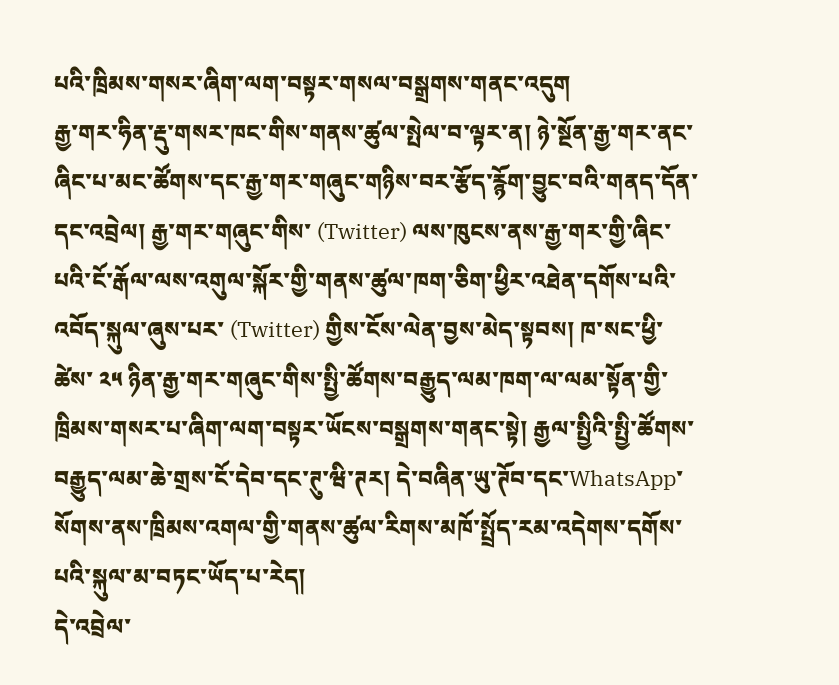པའི་ཁྲིམས་གསར་ཞིག་ལག་བསྟར་གསལ་བསྒྲགས་གནང་འདུག
རྒྱ་གར་ཧིན་རྡུ་གསར་ཁང་གིས་གནས་ཚུལ་སྤེལ་བ་ལྟར་ན། ཉེ་སྔོན་རྒྱ་གར་ནང་ཞིང་པ་མང་ཚོགས་དང་རྒྱ་གར་གཞུང་གཉིས་བར་རྩོད་རྙོག་བྱུང་བའི་གནད་དོན་དང་འབྲེལ། རྒྱ་གར་གཞུང་གིས་ (Twitter) ལས་ཁུངས་ནས་རྒྱ་གར་གྱི་ཞིང་པའི་ངོ་རྒོལ་ལས་འགུལ་སྐོར་གྱི་གནས་ཚུལ་ཁག་ཅིག་ཕྱིར་འཐེན་དགོས་པའི་འབོད་སྐུལ་ཞུས་པར་ (Twitter) གྱིས་ངོས་ལེན་བྱས་མེད་སྟབས། ཁ་སང་ཕྱི་ཚེས་ ༢༥ ཉིན་རྒྱ་གར་གཞུང་གིས་སྤྱི་ཚོགས་བརྒྱུད་ལམ་ཁག་ལ་ལམ་སྟོན་གྱི་ཁྲིམས་གསར་པ་ཞིག་ལག་བསྟར་ཡོངས་བསྒྲགས་གནང་སྟེ། རྒྱལ་སྤྱིའི་སྤྱི་ཚོགས་བརྒྱུད་ལམ་ཆེ་གྲས་ངོ་དེབ་དང་ཊུ་ཝི་ཊར། དེ་བཞིན་ཡུ་ཊོབ་དང་WhatsApp་སོགས་ནས་ཁྲིམས་འགལ་གྱི་གནས་ཚུལ་རིགས་མཁོ་སྤྲོད་རམ་འདེགས་དགོས་པའི་སྐུལ་མ་བཏང་ཡོད་པ་རེད།
དེ་འབྲེལ་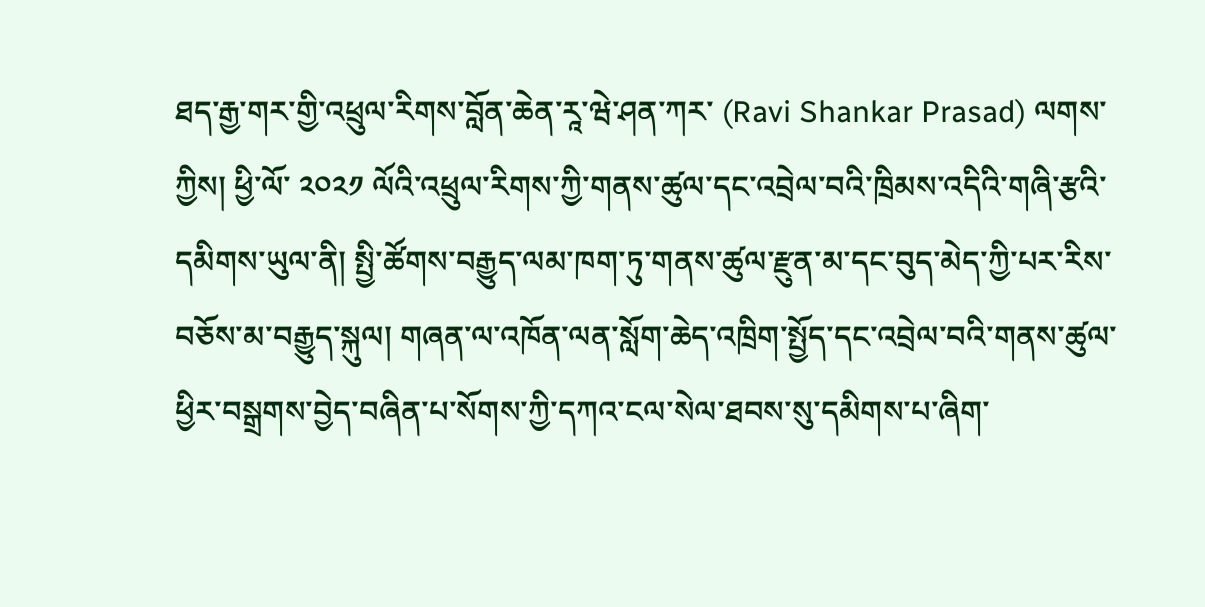ཐད་རྒྱ་གར་གྱི་འཕྲུལ་རིགས་བློན་ཆེན་རཱ་ཝེ་ཤན་ཀར་ (Ravi Shankar Prasad) ལགས་ཀྱིས། ཕྱི་ལོ་ ༢༠༢༡ ལོའི་འཕྲུལ་རིགས་ཀྱི་གནས་ཚུལ་དང་འབྲེལ་བའི་ཁྲིམས་འདིའི་གཞི་རྩའི་དམིགས་ཡུལ་ནི། སྤྱི་ཚོགས་བརྒྱུད་ལམ་ཁག་ཏུ་གནས་ཚུལ་རྫུན་མ་དང་བུད་མེད་ཀྱི་པར་རིས་བཅོས་མ་བརྒྱུད་སྐུལ། གཞན་ལ་འཁོན་ལན་སློག་ཆེད་འཁྲིག་སྤྱོད་དང་འབྲེལ་བའི་གནས་ཚུལ་ཕྱིར་བསྒྲགས་བྱེད་བཞིན་པ་སོགས་ཀྱི་དཀའ་ངལ་སེལ་ཐབས་སུ་དམིགས་པ་ཞིག་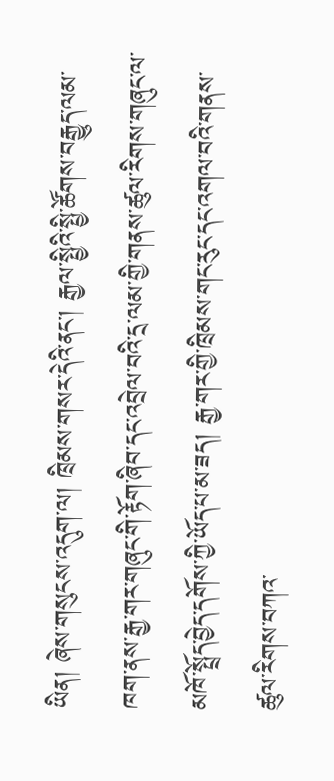ཡིན། ཞེས་གསུངས་འདུག་ལ། ཁྲིམས་གསར་དེའི་ནང་། རྒྱལ་སྤྱིའི་སྤྱི་ཚོགས་བརྒྱུད་ལམ་ཁག་ནས་རྒྱ་གར་གཞུང་གི་རྟོག་ཞིབ་དང་འབྲེལ་བའི་དྲ་ལམ་གྱི་གནས་ཚུལ་རིགས་གཞུང་ལ་མཁོ་སྤྲོད་བྱེད་དགོས་ཀྱི་ཡོད་པ་མ་ཟད། རྒྱ་གར་གྱི་ཁྲིམས་གང་རུང་དང་འགལ་བའི་གནས་ཚུལ་རིགས་བཀའ་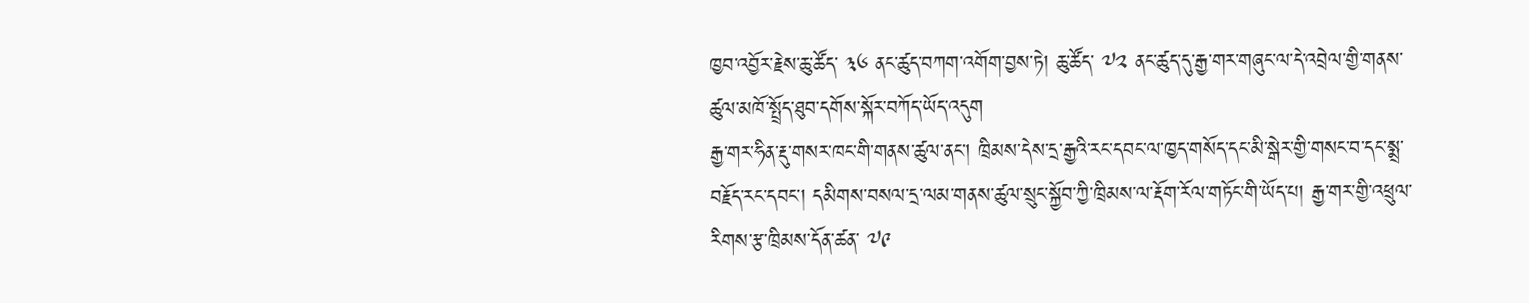ཁྱབ་འབྱོར་རྗེས་ཆུ་ཚོད་ ༣༦ ནང་ཚུད་བཀག་འགོག་བྱས་ཏེ། ཆུ་ཚོད་ ༧༢ ནང་ཚུད་དུ་རྒྱ་གར་གཞུང་ལ་དེ་འབྲེལ་གྱི་གནས་ཚུལ་མཁོ་སྤྲོད་ཐུབ་དགོས་སྐོར་བཀོད་ཡོད་འདུག
རྒྱ་གར་ཧིན་རྡུ་གསར་ཁང་གི་གནས་ཚུལ་ནང་། ཁྲིམས་དེས་དྲ་རྒྱའི་རང་དབང་ལ་ཁྱད་གསོད་དང་མི་སྒེར་གྱི་གསང་བ་དང་སྨྲ་བརྗོད་རང་དབང་། དམིགས་བསལ་དྲ་ལམ་གནས་ཚུལ་སྲུང་སྐྱོབ་ཀྱི་ཁྲིམས་ལ་རྡོག་རོལ་གཏོང་གི་ཡོད་པ། རྒྱ་གར་གྱི་འཕྲུལ་རིགས་རྩ་ཁྲིམས་དོན་ཚན་ ༧༩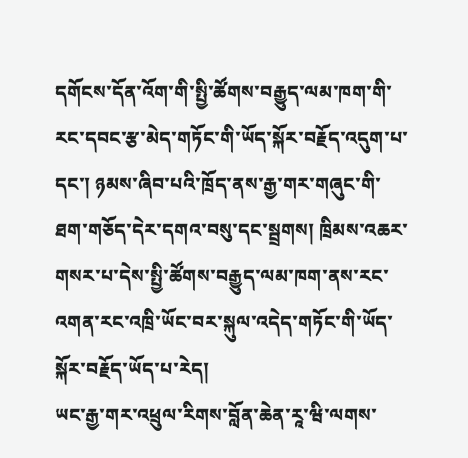དགོངས་དོན་འོག་གི་སྤྱི་ཚོགས་བརྒྱུད་ལམ་ཁག་གི་རང་དབང་རྩ་མེད་གཏོང་གི་ཡོད་སྐོར་བརྗོད་འདུག་པ་དང་། ཉམས་ཞིབ་པའི་ཁྲོད་ནས་རྒྱ་གར་གཞུང་གི་ཐག་གཅོད་དེར་དགའ་བསུ་དང་སྦྲགས། ཁྲིམས་འཆར་གསར་པ་དེས་སྤྱི་ཚོགས་བརྒྱུད་ལམ་ཁག་ནས་རང་འགན་རང་འཁྲི་ཡོང་བར་སྐུལ་འདེད་གཏོང་གི་ཡོད་སྐོར་བརྗོད་ཡོད་པ་རེད།
ཡང་རྒྱ་གར་འཕྲུལ་རིགས་བློན་ཆེན་རཱ་ཝི་ལགས་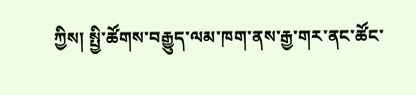ཀྱིས། སྤྱི་ཚོགས་བརྒྱུད་ལམ་ཁག་ནས་རྒྱ་གར་ནང་ཚོང་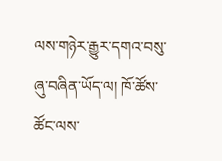ལས་གཉེར་རྒྱུར་དགའ་བསུ་ཞུ་བཞིན་ཡོད་ལ། ཁོ་ཚོས་ཚོང་ལས་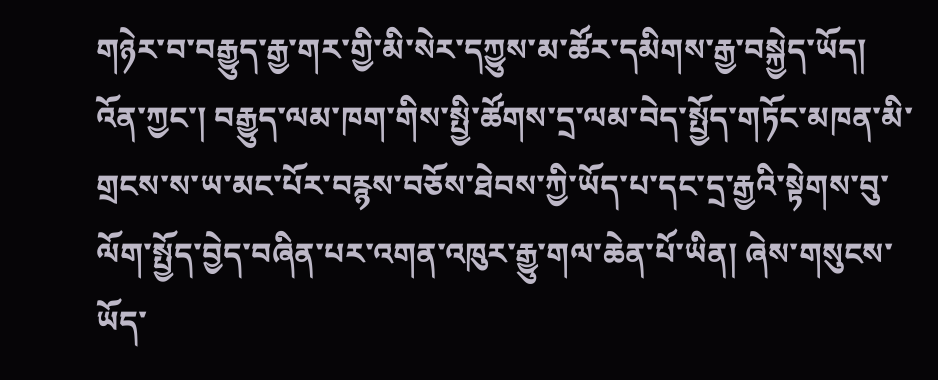གཉེར་བ་བརྒྱུད་རྒྱ་གར་གྱི་མི་སེར་དཀྱུས་མ་ཚོར་དམིགས་རྒྱ་བསྐྱེད་ཡོད། འོན་ཀྱང་། བརྒྱུད་ལམ་ཁག་གིས་སྤྱི་ཚོགས་དྲ་ལམ་བེད་སྤྱོད་གཏོང་མཁན་མི་གྲངས་ས་ཡ་མང་པོར་བརྙས་བཅོས་ཐེབས་ཀྱི་ཡོད་པ་དང་དྲ་རྒྱའི་སྟེགས་བུ་ལོག་སྤྱོད་བྱེད་བཞིན་པར་འགན་འཁུར་རྒྱུ་གལ་ཆེན་པོ་ཡིན། ཞེས་གསུངས་ཡོད་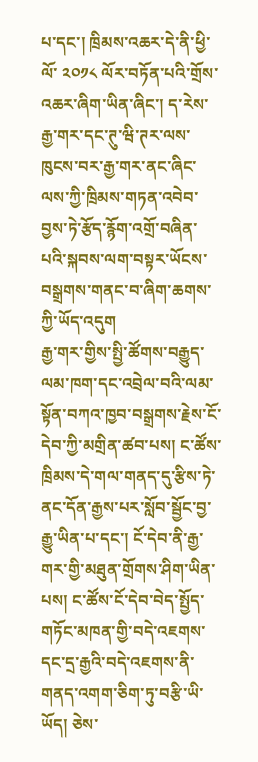པ་དང་། ཁྲིམས་འཆར་དེ་ནི་ཕྱི་ལོ་ ༢༠༡༨ ལོར་བཏོན་པའི་གྲོས་འཆར་ཞིག་ཡིན་ཞིང་། ད་རེས་རྒྱ་གར་དང་ཊུ་ཝི་ཊར་ལས་ཁུངས་བར་རྒྱ་གར་ནང་ཞིང་ལས་ཀྱི་ཁྲིམས་གཏན་འབེབ་བྱས་ཏེ་རྩོད་རྙོག་འགྲོ་བཞིན་པའི་སྐབས་ལག་བསྟར་ཡོངས་བསྒྲགས་གནང་བ་ཞིག་ཆགས་ཀྱི་ཡོད་འདུག
རྒྱ་གར་གྱིས་སྤྱི་ཚོགས་བརྒྱུད་ལམ་ཁག་དང་འབྲེལ་བའི་ལམ་སྟོན་བཀའ་ཁྱབ་བསྒྲགས་རྗེས་ངོ་དེབ་ཀྱི་མགྲིན་ཚབ་པས། ང་ཚོས་ཁྲིམས་དེ་གལ་གནད་དུ་རྩིས་ཏེ་ནང་དོན་རྒྱས་པར་སློབ་སྦྱོང་བྱ་རྒྱུ་ཡིན་པ་དང་། ངོ་དེབ་ནི་རྒྱ་གར་གྱི་མཐུན་གྲོགས་ཤིག་ཡིན་པས། ང་ཚོས་ངོ་དེབ་བེད་སྤྱོད་གཏོང་མཁན་གྱི་བདེ་འཇགས་དང་དྲ་རྒྱའི་བདེ་འཇགས་ནི་གནད་འགག་ཅིག་ཏུ་བརྩི་ཡི་ཡོད། ཅེས་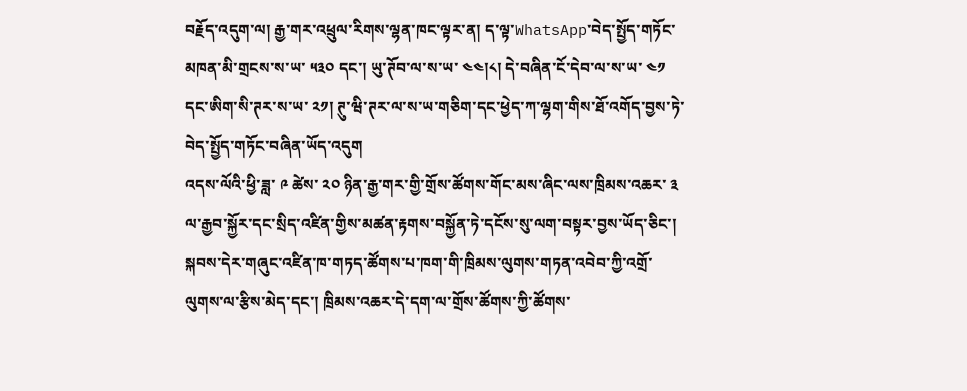བརྗོད་འདུག་ལ། རྒྱ་གར་འཕྲུལ་རིགས་ལྷན་ཁང་ལྟར་ན། ད་ལྟ་WhatsApp་བེད་སྤྱོད་གཏོང་མཁན་མི་གྲངས་ས་ཡ་ ༥༣༠ དང་། ཡུ་ཊོབ་ལ་ས་ཡ་ ༤༤།༨། དེ་བཞིན་ངོ་དེབ་ལ་ས་ཡ་ ༤༡ དང་ཨིག་སི་ཊར་ས་ཡ་ ༢༡། ཊུ་ཝི་ཊར་ལ་ས་ཡ་གཅིག་དང་ཕྱེད་ཀ་ལྷག་གིས་ཐོ་འགོད་བྱས་ཏེ་བེད་སྤྱོད་གཏོང་བཞིན་ཡོད་འདུག
འདས་ལོའི་ཕྱི་ཟླ་ ༩ ཚེས་ ༢༠ ཉིན་རྒྱ་གར་གྱི་གྲོས་ཚོགས་གོང་མས་ཞིང་ལས་ཁྲིམས་འཆར་ ༣ ལ་རྒྱབ་སྐྱོར་དང་སྲིད་འཛིན་གྱིས་མཚན་རྟགས་བསྐྱོན་ཏེ་དངོས་སུ་ལག་བསྟར་བྱས་ཡོད་ཅིང་། སྐབས་དེར་གཞུང་འཛིན་ཁ་གཏད་ཚོགས་པ་ཁག་གི་ཁྲིམས་ལུགས་གཏན་འབེབ་ཀྱི་འགྲོ་ལུགས་ལ་རྩིས་མེད་དང་། ཁྲིམས་འཆར་དེ་དག་ལ་གྲོས་ཚོགས་ཀྱི་ཚོགས་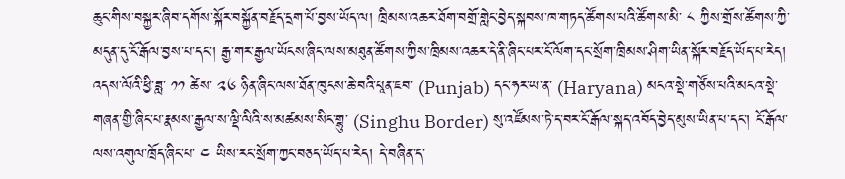ཆུང་གིས་བསྐྱར་ཞིབ་དགོས་སྐོར་བསྐྱོན་བརྗོད་དྲག་པོ་བྱས་ཡོད་ལ། ཁྲིམས་འཆར་ཐོག་བགྲོ་གླེང་བྱེད་སྐབས་ཁ་གཏད་ཚོགས་པའི་ཚོགས་མི་ ༨ ཀྱིས་གྲོས་ཚོགས་ཀྱི་མདུན་དུ་ངོ་རྒོལ་བྱས་པ་དང་། རྒྱ་གར་རྒྱལ་ཡོངས་ཞིང་ལས་མཐུན་ཚོགས་ཀྱིས་ཁྲིམས་འཆར་དེ་ནི་ཞིང་པར་ངོ་ལོག་དང་སྲོག་ཁྲིམས་ཤིག་ཡིན་སྐོར་བརྗོད་ཡོད་པ་རེད། འདས་ལོའི་ཕྱི་ཟླ་ ༡༡ ཚེས་ ༢༦ ཉིན་ཞིང་ལས་ཐོན་ཁུངས་ཆེ་བའི་པཱན་ཇབ་ (Punjab) དང་ཧར་ཡ་ན་ (Haryana) མངའ་སྡེ་གཙོས་པའི་མངའ་སྡེ་གཞན་གྱི་ཞིང་པ་རྣམས་རྒྱལ་ས་ལྡི་ལིའི་ས་མཚམས་སིང་གྷུ་ (Singhu Border) སུ་འཛོམས་ཏེ་ད་བར་ངོ་རྒོལ་སྐད་འབོད་བྱེད་མུས་ཡིན་པ་དང་། ངོ་རྒོལ་ལས་འགུལ་ཁྲོད་ཞིང་པ་ ༤ ཡིས་རང་སྲོག་ཀྱང་བཅད་ཡོད་པ་རེད། དེ་བཞིན་ད་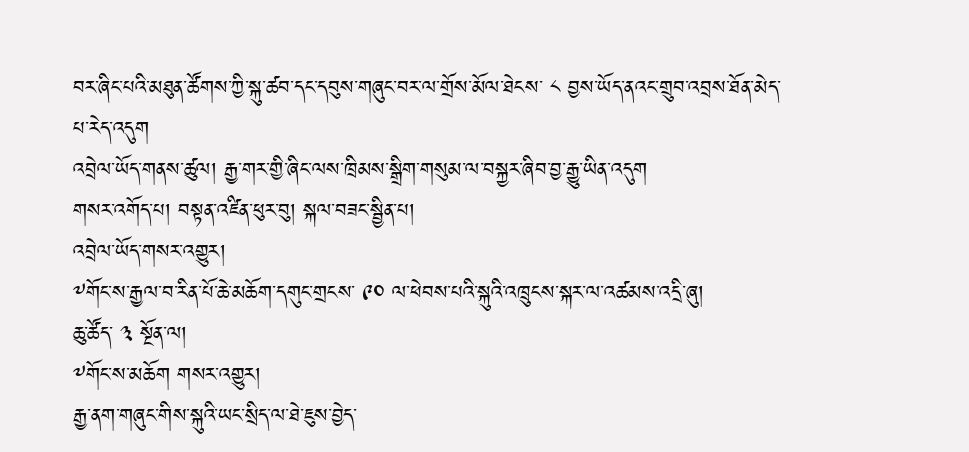བར་ཞིང་པའི་མཐུན་ཚོགས་ཀྱི་སྐུ་ཚབ་དང་དབུས་གཞུང་བར་ལ་གྲོས་མོལ་ཐེངས་ ༨ བྱས་ཡོད་ནའང་གྲུབ་འབྲས་ཐོན་མེད་པ་རེད་འདུག
འབྲེལ་ཡོད་གནས་ཚུལ། རྒྱ་གར་གྱི་ཞིང་ལས་ཁྲིམས་སྒྲིག་གསུམ་ལ་བསྐྱར་ཞིབ་བྱ་རྒྱུ་ཡིན་འདུག
གསར་འགོད་པ། བསྟན་འཛིན་ཕུར་བུ། སྐལ་བཟང་སྦྱིན་པ།
འབྲེལ་ཡོད་གསར་འགྱུར།
༸གོང་ས་རྒྱལ་བ་རིན་པོ་ཆེ་མཆོག་དགུང་གྲངས་ ༩༠ ལ་ཕེབས་པའི་སྐུའི་འཁྲུངས་སྐར་ལ་འཚམས་འདྲི་ཞུ།
ཆུ་ཚོད་ ༣ སྔོན་ལ།
༸གོང་ས་མཆོག གསར་འགྱུར།
རྒྱ་ནག་གཞུང་གིས་སྐུའི་ཡང་སྲིད་ལ་ཐེ་ཇུས་བྱེད་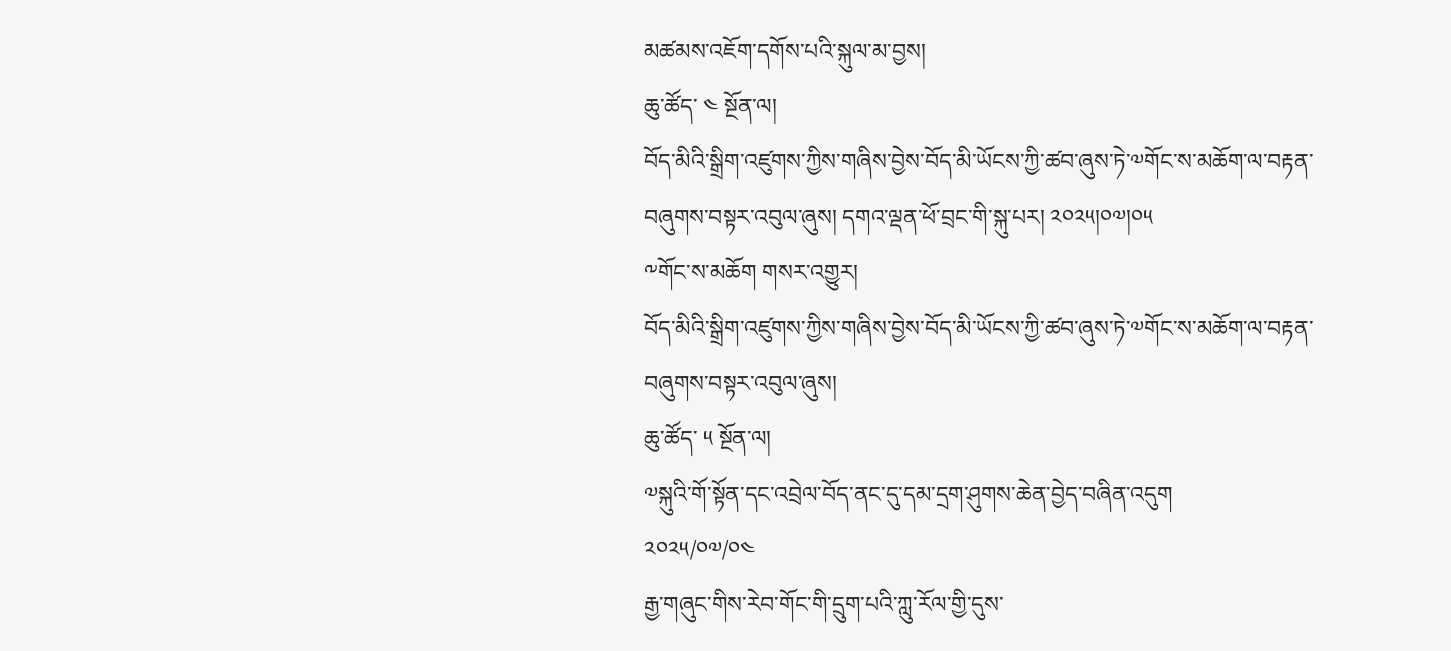མཚམས་འཇོག་དགོས་པའི་སྐུལ་མ་བྱས།
ཆུ་ཚོད་ ༤ སྔོན་ལ།
བོད་མིའི་སྒྲིག་འཛུགས་ཀྱིས་གཞིས་བྱེས་བོད་མི་ཡོངས་ཀྱི་ཚབ་ཞུས་ཏེ་༧གོང་ས་མཆོག་ལ་བརྟན་བཞུགས་བསྟར་འབུལ་ཞུས། དགའ་ལྡན་ཕོ་བྲང་གི་སྐུ་པར། ༢༠༢༥།༠༧།༠༥
༸གོང་ས་མཆོག གསར་འགྱུར།
བོད་མིའི་སྒྲིག་འཛུགས་ཀྱིས་གཞིས་བྱེས་བོད་མི་ཡོངས་ཀྱི་ཚབ་ཞུས་ཏེ་༧གོང་ས་མཆོག་ལ་བརྟན་བཞུགས་བསྟར་འབུལ་ཞུས།
ཆུ་ཚོད་ ༥ སྔོན་ལ།
༧སྐུའི་གོ་སྟོན་དང་འབྲེལ་བོད་ནང་དུ་དམ་དྲག་ཤུགས་ཆེན་བྱེད་བཞིན་འདུག
༢༠༢༥/༠༧/༠༤
རྒྱ་གཞུང་གིས་རེབ་གོང་གི་དྲུག་པའི་ཀླུ་རོལ་གྱི་དུས་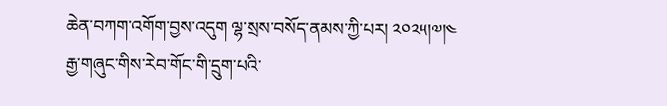ཆེན་བཀག་འགོག་བྱས་འདུག ལྷ་སྲས་བསོད་ནམས་ཀྱི་པར། ༢༠༢༥།༧།༤
རྒྱ་གཞུང་གིས་རེབ་གོང་གི་དྲུག་པའི་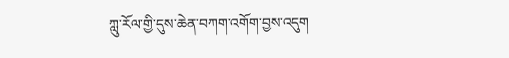ཀླུ་རོལ་གྱི་དུས་ཆེན་བཀག་འགོག་བྱས་འདུག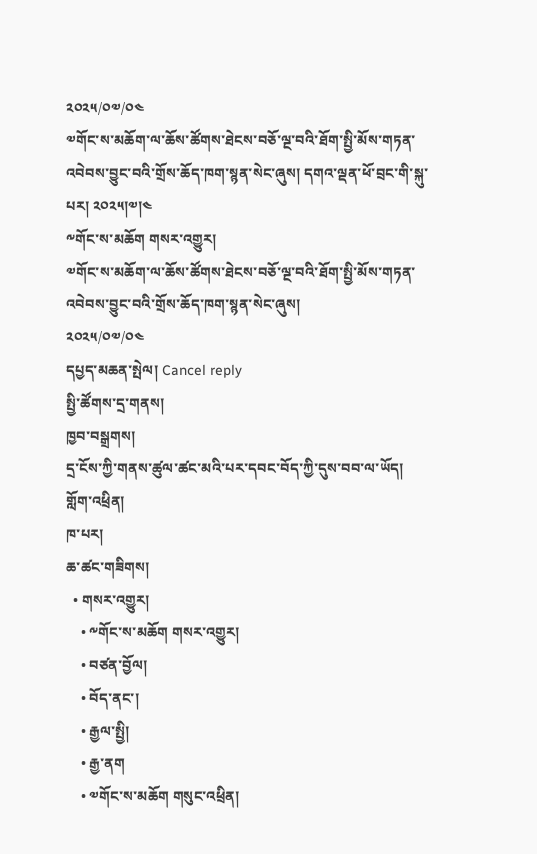༢༠༢༥/༠༧/༠༤
༧གོང་ས་མཆོག་ལ་ཆོས་ཚོགས་ཐེངས་བཅོ་ལྔ་བའི་ཐོག་སྤྱི་མོས་གཏན་འབེབས་བྱུང་བའི་གྲོས་ཆོད་ཁག་སྙན་སེང་ཞུས། དགའ་ལྡན་ཕོ་བྲང་གི་སྐུ་པར། ༢༠༢༥།༧།༤
༸གོང་ས་མཆོག གསར་འགྱུར།
༧གོང་ས་མཆོག་ལ་ཆོས་ཚོགས་ཐེངས་བཅོ་ལྔ་བའི་ཐོག་སྤྱི་མོས་གཏན་འབེབས་བྱུང་བའི་གྲོས་ཆོད་ཁག་སྙན་སེང་ཞུས།
༢༠༢༥/༠༧/༠༤
དཔྱད་མཆན་སྤེལ། Cancel reply
སྤྱི་ཚོགས་དྲ་གནས།
ཁྱབ་བསྒྲགས།
དྲ་ངོས་ཀྱི་གནས་ཚུལ་ཚང་མའི་པར་དབང་བོད་ཀྱི་དུས་བབ་ལ་ཡོད།
གློག་འཕྲིན།
ཁ་པར།
ཆ་ཚང་གཟིགས།
  • གསར་འགྱུར།
    • ༸གོང་ས་མཆོག གསར་འགྱུར།
    • བཙན་བྱོལ།
    • བོད་ནང་།
    • རྒྱལ་སྤྱི།
    • རྒྱ་ནག
    • ༧གོང་ས་མཆོག གསུང་འཕྲིན།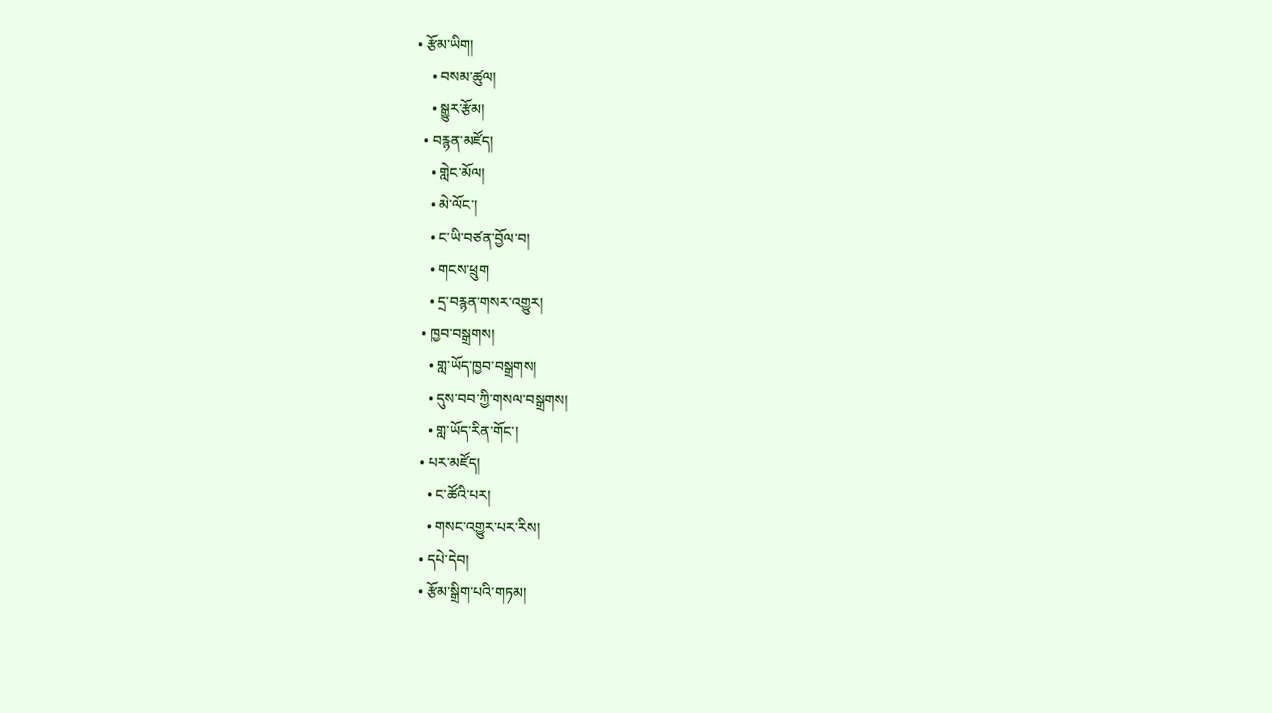• རྩོམ་ཡིག།
    • བསམ་ཚུལ།
    • སྒྱུར་རྩོམ།
  • བརྙན་མཛོད།
    • གླེང་མོལ།
    • མེ་ལོང་།
    • ང་ཡི་བཙན་བྱོལ་བ།
    • གངས་ཕྲུག
    • དྲ་བརྙན་གསར་འགྱུར།
  • ཁྱབ་བསྒྲགས།
    • གླ་ཡོད་ཁྱབ་བསྒྲགས།
    • དུས་བབ་ཀྱི་གསལ་བསྒྲགས།
    • གླ་ཡོད་རིན་གོང་།
  • པར་མཛོད།
    • ང་ཚོའི་པར།
    • གསང་འགྱུར་པར་རིས།
  • དཔེ་དེབ།
  • རྩོམ་སྒྲིག་པའི་གཏམ།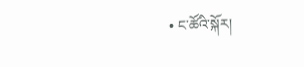• ང་ཚོའི་སྐོར།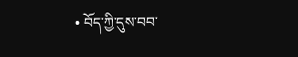• བོད་ཀྱི་དུས་བབ་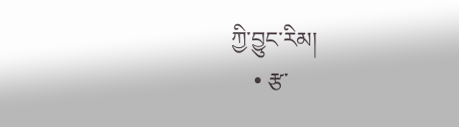ཀྱི་བྱུང་རིམ།
    • རྩ་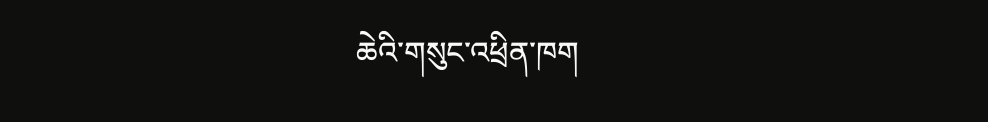ཆེའི་གསུང་འཕྲིན་ཁག